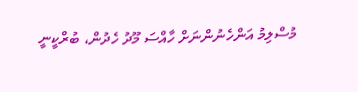މުސްލިމު އަންހެނުންނަށް ހާއްސަ މޫދު ހެދުން، ބުރްކީނީ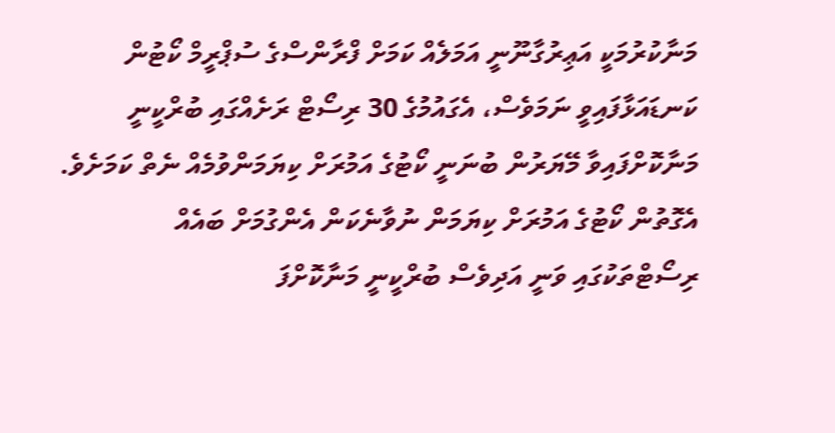މަނާކުރުމަކީ އަޢިރުގާނޫނީ އަމަލެއް ކަމަށް ފްރާންސްގެ ސުޕްރީމް ކޯޓުން ކަނޑައަޅާފައިވީ ނަމަވެސް، އެގައުމުގެ 30 ރިސޯޓް ރަށެއްގައި ބުރްކީނީ މަނާކޮށްފައިވާ މޭޔަރުން ބުނަނީ ކޯޓުގެ އަމުރަށް ކިޔަމަންވުމެއް ނެތް ކަމަށެވެ.
އެގޮތުން ކޯޓުގެ އަމުރަށް ކިޔަމަން ނުވާނެކަން އެންގުމަށް ބައެއް ރިސޯޓްތަކުގައި ވަނީ އަދިވެސް ބުރްކީނީ މަނާކޮށްފަ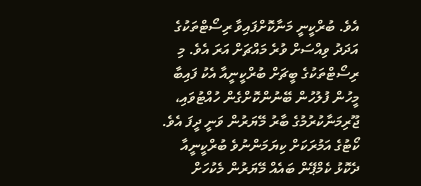އެވެ. ބުރްކީނީ މަނާކޮށްފައިވާ ރިސޯޓްތަކުގެ އަދަދު ވިއްސަށް ވުރެ މައްޗަށް އަރަ އެވެ. މި ރިސޯޓްތަކުގެ ބީޗަށް ބުރްކީނީއާ އެކު ފައިބާ މީހުން ފުލުހުން ބޭނުންކޮށްގެން ހުއްޓުވައި، ޖޫރިމަނާކުރުމުގެ ބާރު މޭޔަރުން ވަނީ ދީފަ އެވެ.
ކޯޓުގެ އަމުރަކަށް ކިޔަމަންނުވެ ބުރްކީނީއާ ދެކޮޅު ކެމްޕޭން ބައެއް މޭޔަރުން މެކުހަށް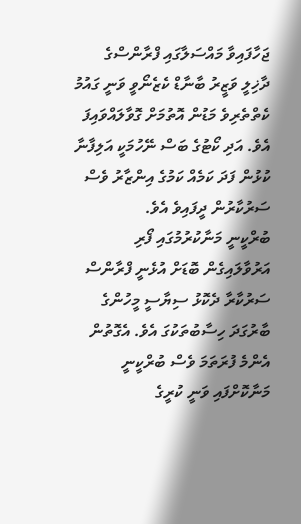ޖަހާފައިވާ މައްސަލާގައި ފްރާންސްގެ ދާޚިލީ ވަޒީރު ބާނާޑް ކެޒެނޯވީ ވަނީ ގައުމު ކެތްތެރިވެ މަޑުން އޮތުމަށް ގޮވާލައްވައިފަ އެވެ. އަދި ކޯޓުގެ ބަސް ނޭހުމަކީ އަލިފާނާ ކުޅުން ފަދަ ކަމެއް ކަމުގެ އިންޒާރު ވެސް ސަރުކާރުން ދީފައިވެ އެވެ.
ބުރްކީނީ މަނާކުރުމުގައި ފޯރި އަރުވާލައިގެން ބޮޑަށް އުޅެނީ ފްރާންސް ސަރުކާރާ ދެކޮޅު ސިޔާސީ މީހުންގެ ބާރުގަދަ ހިސާބުތަކުގަ އެވެ. އެގޮތުން އެންމެ ފުރަތަމަ ވެސް ބުރްކީނީ މަނާކޮށްފައި ވަނީ ކުރީގެ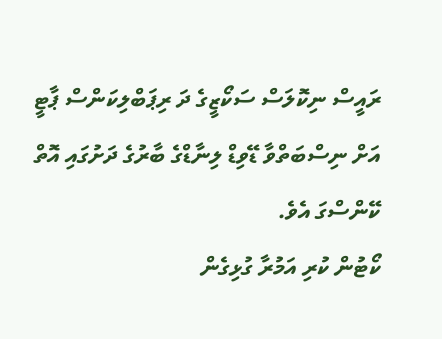ރައީސް ނިކޮލަސް ސަކޯޒީގެ ދަ ރިޕަބްލިކަންސް ޕާޓީ އަށް ނިސްބަތްވާ ޑޭވިޑް ލިނާޑްގެ ބާރުގެ ދަށުގައި އޮތް ކޭންސްގަ އެވެ.
ކޯޓުން ކުރި އަމުރާ ގުޅިގެން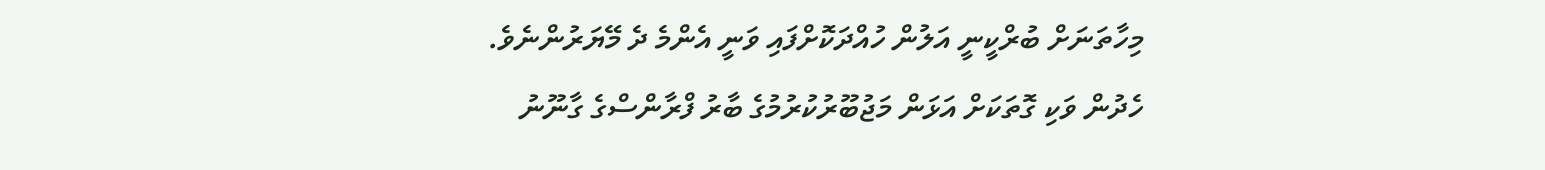މިހާތަނަށް ބުރްކީނީ އަލުން ހުއްދަކޮށްފައި ވަނީ އެންމެ ދެ މޭޔަރުންނެވެ.
ހެދުން ވަކި ގޮތަކަށް އަޅަން މަޖުބޫރުކުރުމުގެ ބާރު ފްރާންސްގެ ގާނޫނު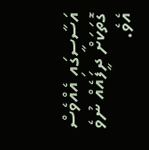އަސާސީގައި އެއްވެސް ގޮތަކަށް ދީފައެއް ނުވެ އެވެ.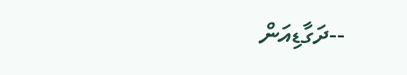--ދަގާޑިއަން